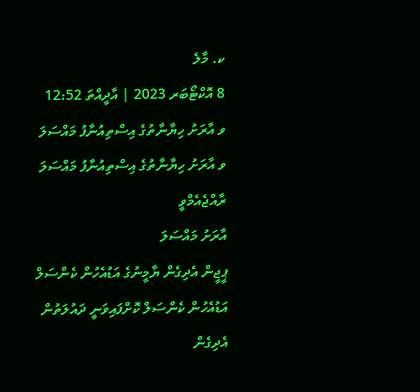ކ. މާލެ
8 އޮކްޓޯބަރ 2023 | އާދީއްތަ 12:52
ވ އާރަށު ހިޔާނާތުގެ އިސްތިއުނާފު މައްސަލަ
ވ އާރަށު ހިޔާނާތުގެ އިސްތިއުނާފު މައްސަލަ
ރާއްޖެއެމްވީ
އާރަށު މައްސަލަ
ޕީޖީން އެދިގެން ޔާމީނުގެ އަޑުއެހުން ކެންސަލް
އަޑުއެހުން ކެންސަލް ކޮށްފައިވަނީ ދައުލަތުން އެދިގެން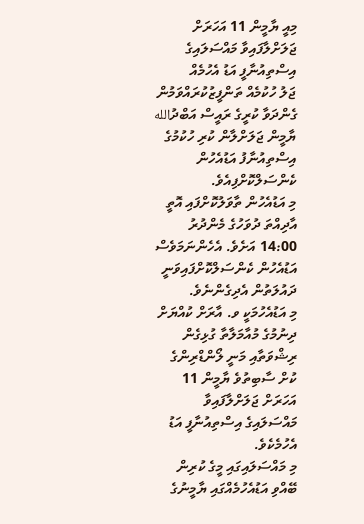މިއީ ޔާމީން 11 އަހަރަށް ޖަލަށްލާފައިވާ މައްސަލައިގެ އިސްތިއުނާފީ އަޑު އެހުމެއް
ޖަލު ހުކުމެއް ތަންފީޒުކުރައްވަމުން ގެންދަވާ ކުރީގެ ރައީސް އަބްދުالله ޔާމީން ޖަލަށްލާން ކުރި ހުކުމުގެ އިސްތިއުނާފު އަޑުއެހުން ކެންސަލްކޮށްފިއެވެ.
މި އަޑުއެހުން ތާވަލުކޮށްފައި އޮތީ އާދިއްތަ ދުވަހުގެ މެންދުރު 14:00 އަށެވެ. އެހެންނަމަވެސް އަޑުއެހުން ކެންސަލްކޮށްފައިވަނީ ދައުލަތުން އެދިގެންނެވެ.
މި އަޑުއެހުމަކީ ވ. އާރަށް ކުއްޔަށް ދިނުމުގެ މުއާމަލާތާ ގުޅިގެން ރިޝްވަތާއި މަނީ ލޯންޑްރިންގެ ކުށް ސާބިތުވެ ޔާމީން 11 އަހަރަށް ޖަލަށްލާފައިވާ މައްސަލައިގެ އިސްތިއުނާފީ އަޑު އެހުމެކެވެ.
މި މައްސަލައިގައި މީގެ ކުރިން ބޭއްވި އަޑުއެހުމެއްގައި ޔާމީނުގެ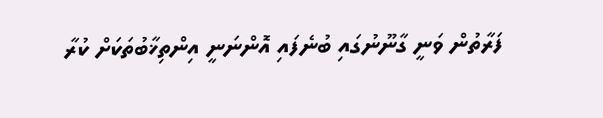ފަރާތުން ވަނީ ގާނޫނުގައި ބުނެފައި އޮންނަނީ އިންތިޚާބުތަކަށް ކުރާ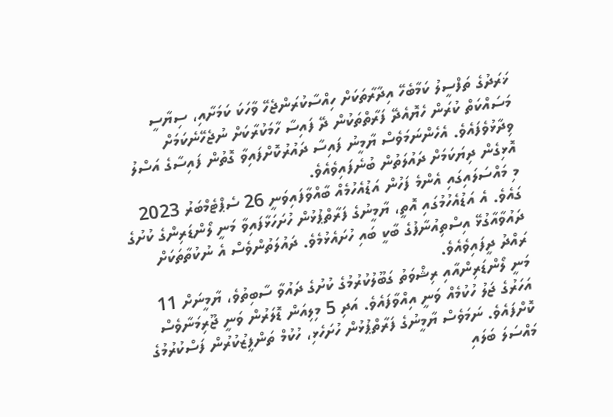ޚަރަދުގެ ތަފްސީލު ކަމާބެހޭ އިދާރާތަކަށް ހިއްސާކުރަންޖެހޭ ވާހަކަ ކަމަށާއި، ސިޔާސީ މަސައްކަތް ކުރަން ހެޔޮއެދޭ ފަރާތްތަކުން ދޭ ފައިސާ ހާމަކުރާކަށް ނުޖެހޭނެކަމަށް ވިދާޅުވެފައެވެ. އެހެންނަމަވެސް ޔާމީނު ފައިސާ ދައުރުކޮށްފައިވާ ގޮތުން ފައިސާގެ އަސްލު އޮޅިގެން ދިޔަކަމަށް ދައުލަތުން ބުނެފައިވެއެވެ.
މި މައްސަލައިގައި އެންމެ ފަހުން އަޑުއެހުމެއް ބާއްވާފައިވަނީ 26 ސެޕްޓެމްބަރު 2023 ގައެވެ. އެ އަޑުއެހުމުގައި އޮތީ، ޔާމީނުގެ ފަރާތްޕުޅުން ހުށަހަޅާފައިވާ މަނީ ލޯންޑަރިންގެ ކުށުގެ ދައުވާއާގުޅޭ އިސްތިއުނާފުގެ ބާކީ ބައި ހުށައެޅުމެވެ. ދައުލަތުންވެސް އެ ނުކުތާތަކަށް ރައްދު ދީފައިވެއެވެ.
މަނީ ލޯންޑަރިންއާއި ރިޝްވަތު ގަބޫލުކުރުމުގެ ކުށުގެ ދައުވާ ސާބިތުވެ، ޔާމީނަށް 11 އަހަރުގެ ޖަލު ހުކުމެއް ވަނީ އިއްވާފައެވެ. އަދި 5 މިލިއަން ޑޮލަރުން ވަނީ ޖޫރިމަނާވެސް ކޮށްފައެވެ. ނަމަވެސް ޔާމީނުގެ ފަރާތްޕުޅުން ހުށަހެޅި، ހުކުމް ތަންފީޒުކުރުން ފަސްކުރުމުގެ މައްސަލަ ބަލައި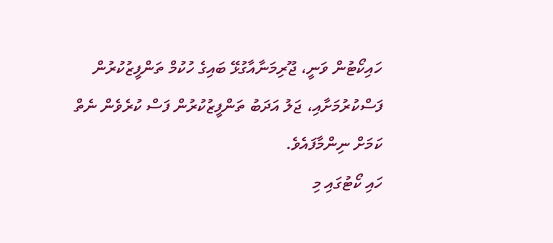ހައިކޯޓުން ވަނީ، ޖޫރިމަނާއާގުޅޭ ބައިގެ ހުކުމް ތަންފީޒުކުރުން ފަސްކުރުމަށާއި، ޖަލު އަދަބު ތަންފީޒުކުރުން ފަސް ކުރެވެން ނެތް ކަމަށް ނިންމާފައެވެ.
ހައި ކޯޓުގައި މި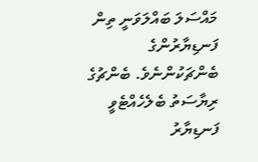މައްސަލަ ބައްލަވަނީ ތިން ފަނޑިޔާރުންގެ ބެންޗަކުންނެވެ. ބެންޗުގެ ރިޔާސަތު ބެލެހެއްޓެވީ ފަނޑިޔާރު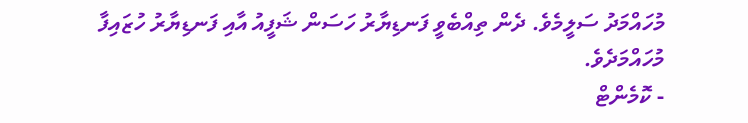މުހައްމަދު ސަލީމެވެ. ދެން ތިއްބެވީ ފަނޑިޔާރު ހަސަން ޝަފީއު އާއި ފަނޑިޔާރު ހުޒައިފާ މުހައްމަދެވެ.
- ކޮމެންޓް